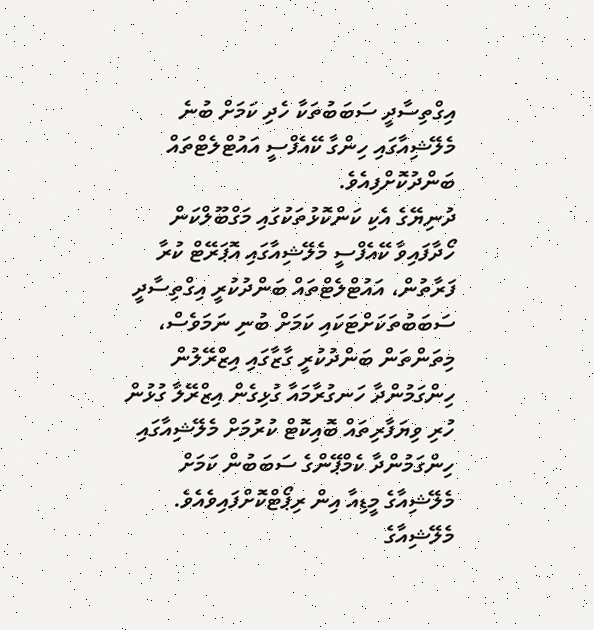އިގްތިސާދީ ސަބަބުތަކާ ހެދި ކަމަށް ބުނެ މެލޭޝިއާގައި ހިންގާ ކޭއެފްސީ އައުޓްލެޓްތައް ބަންދުކޮށްފިއެވެ.
ދުނިޔޭގެ އެކި ކަންކޮޅުތަކުގައި މަގްބޫލްކަން ހޯދާފައިވާ ކޭއެފްސީ މެލޭޝިއާގައި އޮޕަރޭޓް ކުރާ ފަރާތުން، އައުޓްލެޓްތައް ބަންދުކުރީ އިގްތިސާދީ ސަބަބުތަކަށްޓަކައި ކަމަށް ބުނި ނަމަވެސް، މިތަންތަން ބަންދުކުރީ ގާޒާގައި އިޒްރޭލުން ހިންގަމުންދާ ހަނގުރާމައާ ގުޅިގެން އިޒްރޭލާ ގުޅުން ހުރި ވިޔަފާރިތައް ބޮއިކޮޓް ކުރުމަށް މެލޭޝިއާގައި ހިންގަމުންދާ ކެމްޕޭންގެ ސަބަބުން ކަމަށް މެލޭޝިއާގެ މީޑިއާ އިން ރިޕޯޓްކޮށްފައިވެއެވެ.
މެލޭޝިއާގެ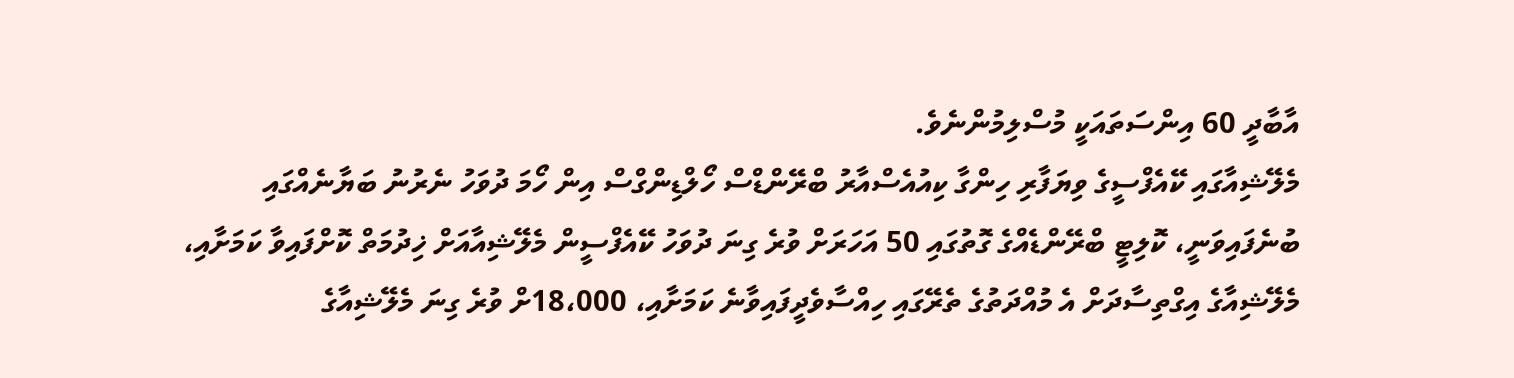އާބާދީ 60 އިންސަތައަކީ މުސްލިމުންނެވެ.
މެލޭޝިއާގައި ކޭއެފްސީގެ ވިޔަފާރި ހިންގާ ކިއުއެސްއާރު ބްރޭންޑްސް ހޯލްޑިންގްސް އިން ހޯމަ ދުވަހު ނެރުނު ބަޔާނެއްގައި ބުނެފައިވަނީ، ކޮލިޓީ ބްރޭންޑެއްގެ ގޮތުގައި 50 އަހަރަށް ވުރެ ގިނަ ދުވަހު ކޭއެފްސީން މެލޭޝިއާއަށް ޚިދުމަތް ކޮށްފައިވާ ކަމަށާއި، މެލޭޝިއާގެ އިގްތިސާދަށް އެ މުއްދަތުގެ ތެރޭގައި ހިއްސާވެދީފައިވާނެ ކަމަށާއި، 18،000ށް ވުރެ ގިނަ މެލޭޝިއާގެ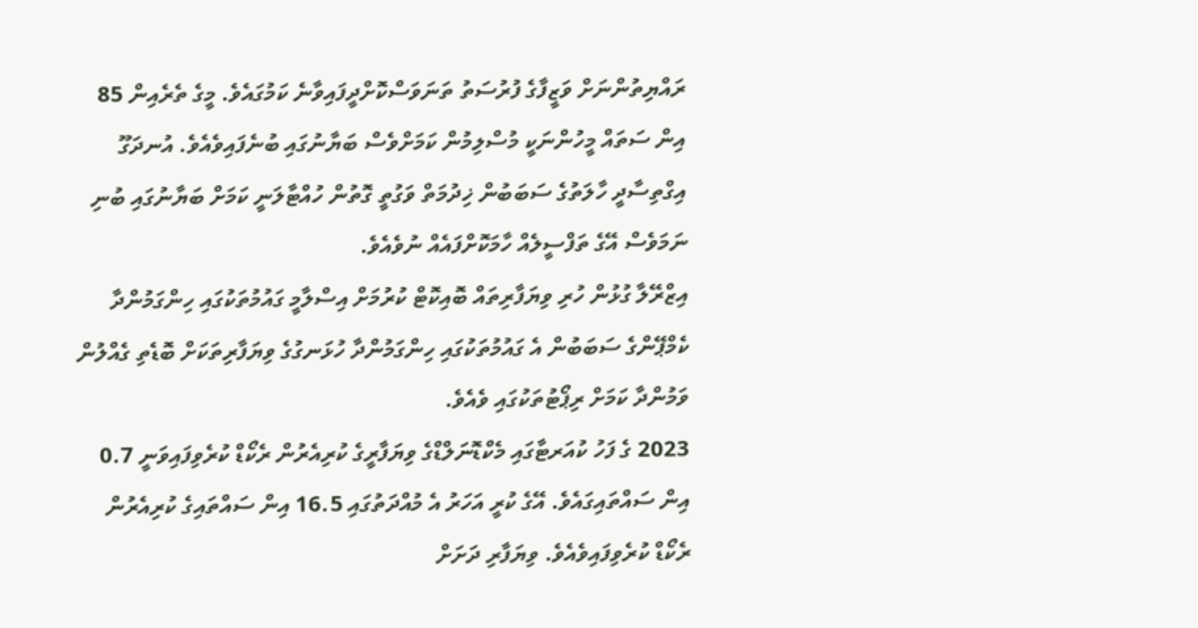ރައްޔިތުންނަށް ވަޒީފާގެ ފުރުސަތު ތަނަވަސްކޮށްދީފައިވާނެ ކަމުގައެވެ. މީގެ ތެރެއިން 85 އިން ސަތައް މީހުންނަކީ މުސްލިމުން ކަމަށްވެސް ބަޔާނުގައި ބުނެފައިވެއެވެ. އުނދަގޫ އިގްތިސާދީ ހާލަތުގެ ސަބަބުން ޚިދުމަތް ވަގުތީ ގޮތުން ހުއްޓާލަނީ ކަމަށް ބަޔާނުގައި ބުނި ނަމަވެސް އޭގެ ތަފްސީލެއް ހާމަކޮށްފައެއް ނުވެއެވެ.
އިޒްރޭލާ ގުޅުން ހުރި ވިޔަފާރިތައް ބޮއިކޮޓް ކުރުމަށް އިސްލާމީ ގައުމުތަކުގައި ހިންގަމުންދާ ކެމްޕޭންގެ ސަބަބުން އެ ގައުމުތަކުގައި ހިންގަމުންދާ ހުޅަނގުގެ ވިޔަފާރިތަކަށް ބޮޑެތި ގެއްލުން ވަމުންދާ ކަމަށް ރިޕޯޓުތަކުގައި ވެއެވެ.
2023 ގެ ފަހު ކުއަރޓާގައި މެކްޑޮނަލްޑްގެ ވިޔަފާރީގެ ކުރިއެރުން ރެކޯޑް ކުރެވިފައިވަނީ 0.7 އިން ސައްތައިގައެވެ. އޭގެ ކުރީ އަހަރު އެ މުއްދަތުގައި 16.5 އިން ސައްތައިގެ ކުރިއެރުން ރެކޯޑް ކުރެވިފައިވެއެވެ. ވިޔަފާރި ދަށަށް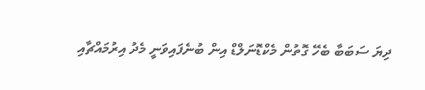ދިޔަ ސަބަބާ ބެހޭ ގޮތުން މެކްޑޮނަލްޑް އިން ބުނެފައިވަނީ މެދު އިރުމައްޗާއި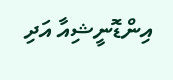އިންޑޮނީޝިއާ އަދި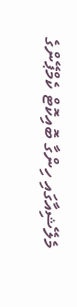މެލޭޝިއާގައި ހިންގާ ބޮއިކޮޓް ކެމްޕޭންގެ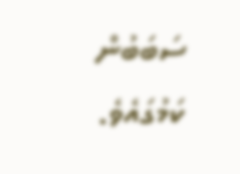ސަބަބުން ކަމުގައެވެ.